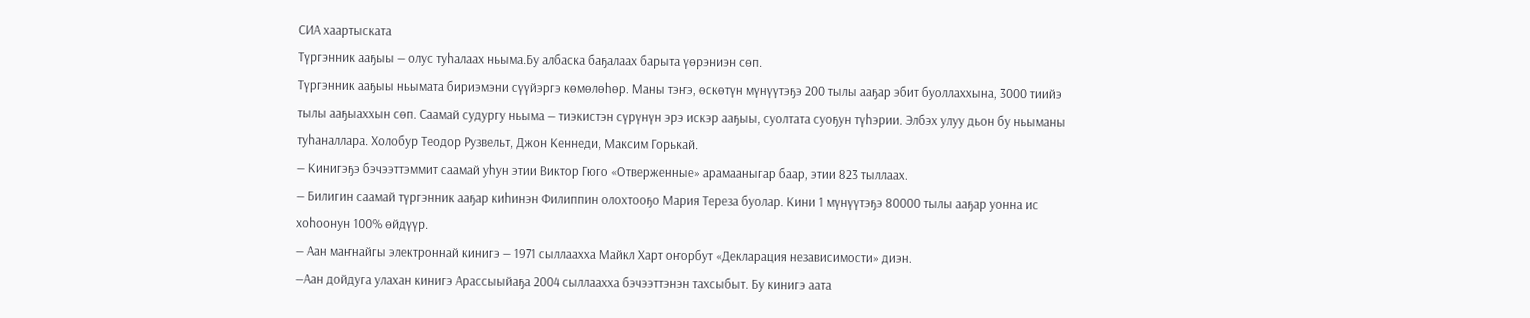СИА хаартыската
Түргэнник ааҕыы — олус туһалаах ньыма.Бу албаска баҕалаах барыта үөрэниэн сөп.
Түргэнник ааҕыы ньымата бириэмэни сүүйэргэ көмөлөһөр. Маны тэҥэ, өскөтүн мүнүүтэҕэ 200 тылы ааҕар эбит буоллаххына, 3000 тиийэ тылы ааҕыаххын сөп. Саамай судургу ньыма — тиэкистэн сүрүнүн эрэ искэр ааҕыы, суолтата суоҕун түһэрии. Элбэх улуу дьон бу ньыманы туһаналлара. Холобур Теодор Рузвельт, Джон Кеннеди, Максим Горькай.
— Кинигэҕэ бэчээттэммит саамай уһун этии Виктор Гюго «Отверженные» арамааныгар баар, этии 823 тыллаах.
— Билигин саамай түргэнник ааҕар киһинэн Филиппин олохтооҕо Мария Тереза буолар. Кини 1 мүнүүтэҕэ 80000 тылы ааҕар уонна ис хоһоонун 100% өйдүүр.
— Аан маҥнайгы электроннай кинигэ — 1971 сыллаахха Майкл Харт оҥорбут «Декларация независимости» диэн.
—Аан дойдуга улахан кинигэ Арассыыйаҕа 2004 сыллаахха бэчээттэнэн тахсыбыт. Бу кинигэ аата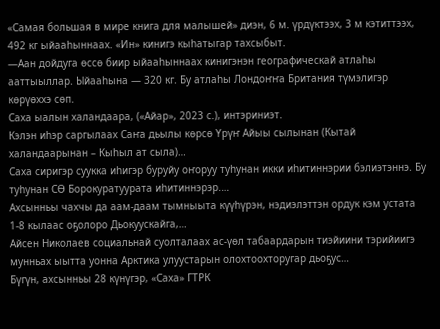«Самая большая в мире книга для малышей» диэн, 6 м. үрдүктээх, 3 м кэтиттээх, 492 кг ыйааһыннаах. «Ин» кинигэ кыһатыгар тахсыбыт.
—Аан дойдуга өссө биир ыйааһыннаах кинигэнэн географическай атлаһы ааттыыллар. Ыйааһына — 320 кг. Бу атлаһы Лондоҥҥа Британия түмэлигэр көрүөххэ сөп.
Саха ыалын халандаара, («Айар», 2023 с.), интэриниэт.
Кэлэн иһэр саргылаах Саҥа дьылы көрсө Үрүҥ Айыы сылынан (Кытай халандаарынан – Кыһыл ат сыла)…
Саха сиригэр суукка иһигэр буруйу оҥоруу туһунан икки иһитиннэрии бэлиэтэннэ. Бу туһунан СӨ Борокуратуурата иһитиннэрэр.…
Ахсынньы чахчы да аам-даам тымныыта күүһүрэн, нэдиэлэттэн ордук кэм устата 1-8 кылаас оҕолоро Дьокуускайга,…
Айсен Николаев социальнай суолталаах ас-үөл табаардарын тиэйиини тэрийиигэ мунньах ыытта уонна Арктика улуустарын олохтоохторугар дьоҕус…
Бүгүн, ахсынньы 28 күнүгэр, «Саха» ГТРК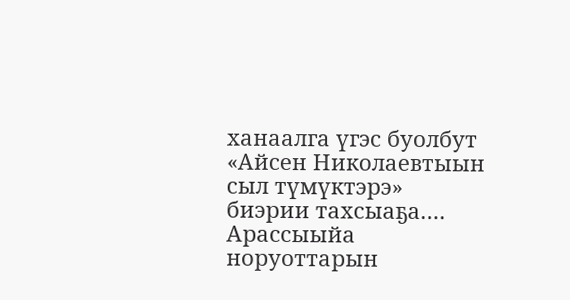ханаалга үгэс буолбут «Айсен Николаевтыын сыл түмүктэрэ» биэрии тахсыаҕа.…
Арассыыйа норуоттарын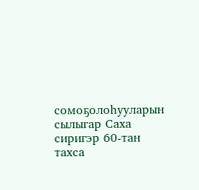сомоҕолоһууларын сылыгар Саха сиригэр 60-тан тахса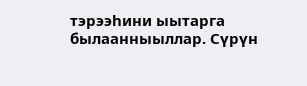тэрээһини ыытарга былаанныыллар. Сүрүн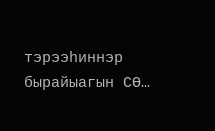тэрээһиннэр бырайыагын СӨ…